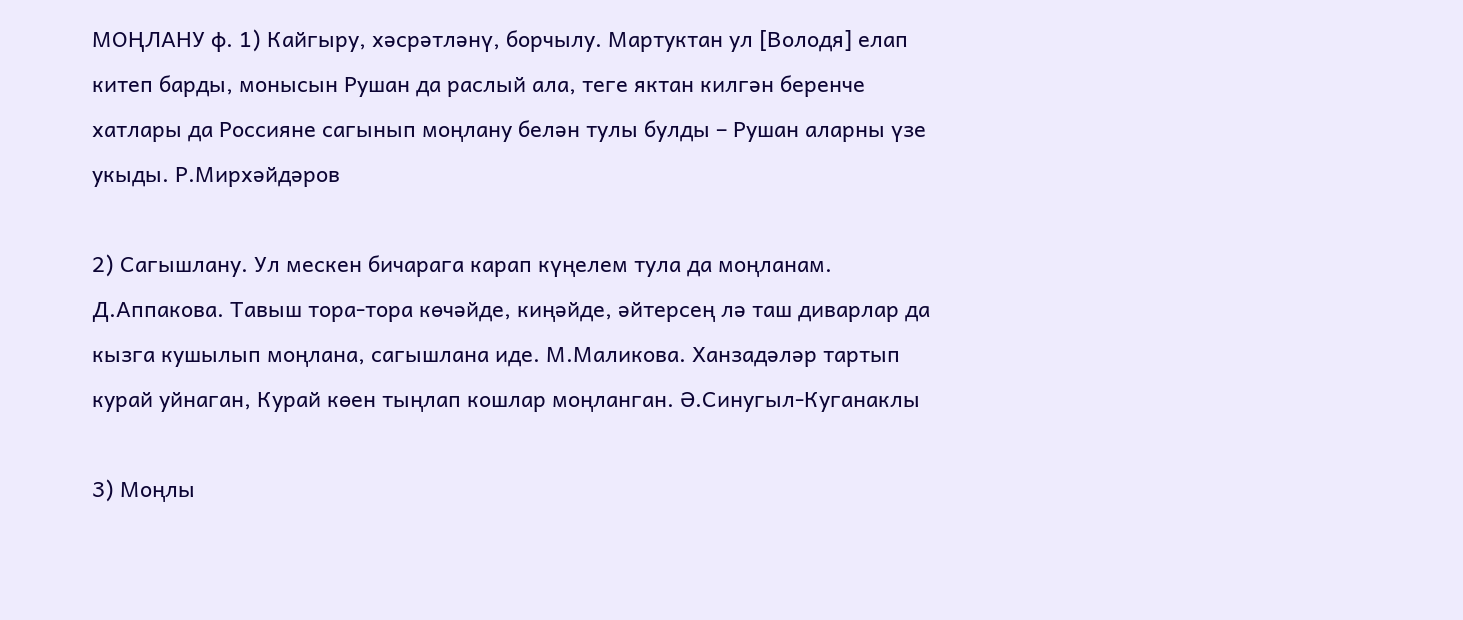МОҢЛАНУ ф. 1) Кайгыру, хәсрәтләнү, борчылу. Мартуктан ул [Володя] елап китеп барды, монысын Рушан да раслый ала, теге яктан килгән беренче хатлары да Россияне сагынып моңлану белән тулы булды – Рушан аларны үзе укыды. Р.Мирхәйдәров

2) Сагышлану. Ул мескен бичарага карап күңелем тула да моңланам. Д.Аппакова. Тавыш тора-тора көчәйде, киңәйде, әйтерсең лә таш диварлар да кызга кушылып моңлана, сагышлана иде. М.Маликова. Ханзадәләр тартып курай уйнаган, Курай көен тыңлап кошлар моңланган. Ә.Синугыл-Куганаклы

3) Моңлы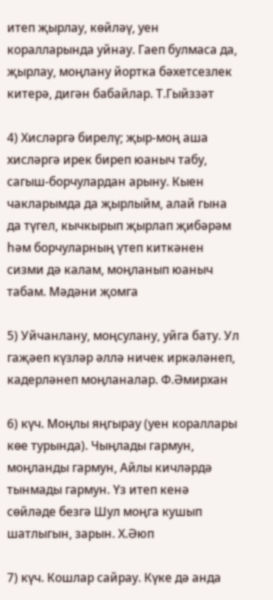итеп җырлау, көйләү, уен коралларында уйнау. Гаеп булмаса да, җырлау, моңлану йортка бәхетсезлек китерә, дигән бабайлар. Т.Гыйззәт

4) Хисләргә бирелү; җыр-моң аша хисләргә ирек биреп юаныч табу, сагыш-борчулардан арыну. Кыен чакларымда да җырлыйм, алай гына да түгел, кычкырып җырлап җибәрәм һәм борчуларның үтеп киткәнен сизми дә калам, моңланып юаныч табам. Мәдәни җомга

5) Уйчанлану, моңсулану, уйга бату. Ул гаҗәеп күзләр әллә ничек иркәләнеп, кадерләнеп моңланалар. Ф.Әмирхан

6) күч. Моңлы яңгырау (уен кораллары көе турында). Чыңлады гармун, моңланды гармун, Айлы кичләрдә тынмады гармун. Үз итеп кенә сөйләде безгә Шул моңга кушып шатлыгын, зарын. Х.Әюп

7) күч. Кошлар сайрау. Күке дә анда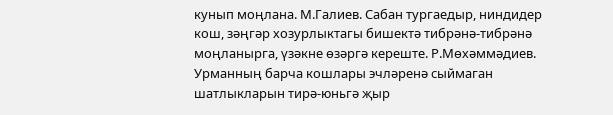кунып моңлана. М.Галиев. Сабан тургаедыр, ниндидер кош, зәңгәр хозурлыктагы бишектә тибрәнә-тибрәнә моңланырга, үзәкне өзәргә кереште. Р.Мөхәммәдиев. Урманның барча кошлары эчләренә сыймаган шатлыкларын тирә-юньгә җыр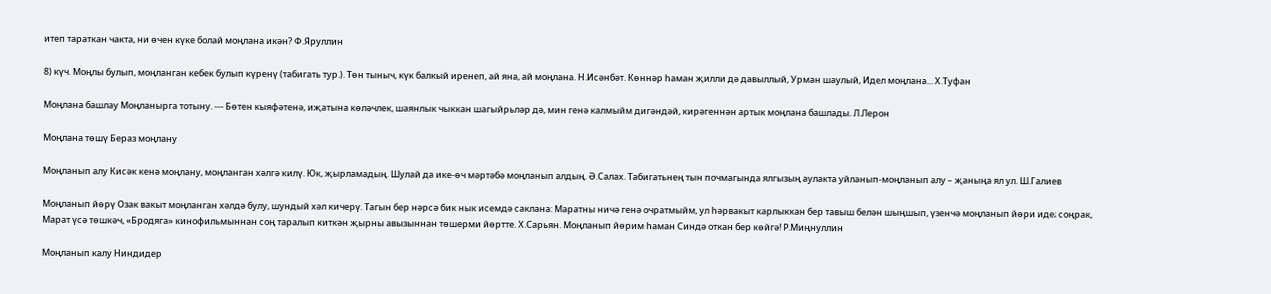итеп тараткан чакта, ни өчен күке болай моңлана икән? Ф.Яруллин

8) күч. Моңлы булып, моңланган кебек булып күренү (табигать тур.). Төн тыныч, күк балкый иренеп, ай яна, ай моңлана. Н.Исәнбәт. Көннәр һаман җилли дә давыллый, Урман шаулый, Идел моңлана... Х.Туфан

Моңлана башлау Моңланырга тотыну. --- Бөтен кыяфәтенә, иҗатына көләчлек, шаянлык чыккан шагыйрьләр дә, мин генә калмыйм дигәндәй, кирәгеннән артык моңлана башлады. Л.Лерон

Моңлана төшү Бераз моңлану

Моңланып алу Кисәк кенә моңлану, моңланган хәлгә килү. Юк, җырламадың. Шулай да ике-өч мәртәбә моңланып алдың. Ә.Салах. Табигатьнең тын почмагында ялгызың аулакта уйланып-моңланып алу – җаныңа ял ул. Ш.Галиев

Моңланып йөрү Озак вакыт моңланган хәлдә булу, шундый хәл кичерү. Тагын бер нәрсә бик нык исемдә саклана: Маратны ничә генә очратмыйм, ул һәрвакыт карлыккан бер тавыш белән шыңшып, үзенчә моңланып йөри иде; соңрак, Марат үсә төшкәч, «Бродяга» кинофильмыннан соң таралып киткән җырны авызыннан төшерми йөртте. Х.Сарьян. Моңланып йөрим һаман Синдә откан бер көйгә! Р.Миңнуллин

Моңланып калу Ниндидер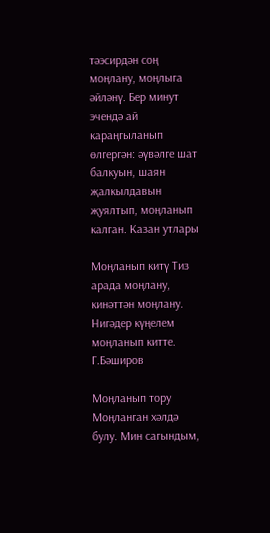тәэсирдән соң моңлану, моңлыга әйләнү. Бер минут эчендә ай караңгыланып өлгергән: әүвәлге шат балкуын, шаян җалкылдавын җуялтып, моңланып калган. Казан утлары

Моңланып китү Тиз арада моңлану, кинәттән моңлану. Нигәдер күңелем моңланып китте. Г.Бәширов

Моңланып тору Моңланган хәлдә булу. Мин сагындым,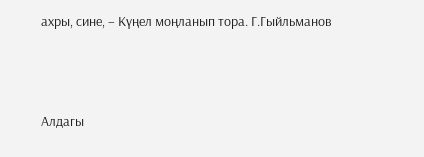ахры, сине, – Күңел моңланып тора. Г.Гыйльманов



Алдагы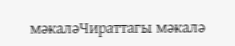мәкаләЧираттагы мәкалә